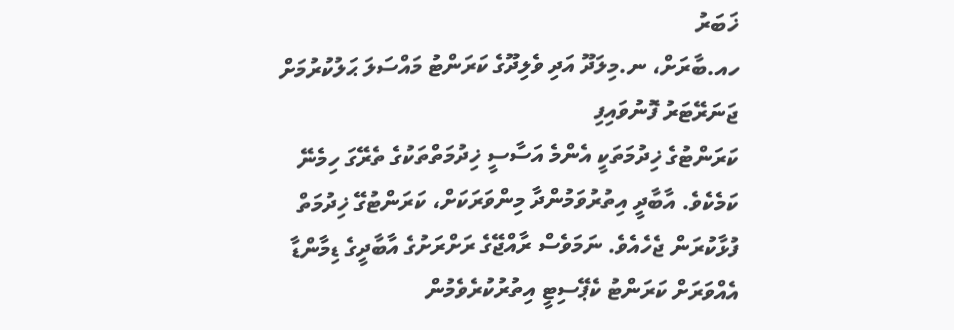ޚަބަރު
ހއ.ބާރަށް، ނ.މިލަދޫ އަދި ވެލިދޫގެ ކަރަންޓު މައްސަލަ ޙަލުކުރުމަށް ޖަނަރޭޓަރު ފޮނުވައިފި
ކަރަންޓުގެ ޚިދުމަތަކީ އެންމެ އަސާސީ ޚިދުމަތްތަކުގެ ތެރޭގަ ހިމެނޭ ކަމެކެވެ. އާބާދީ އިތުރުވަމުންދާ މިންވަރަކަށް، ކަރަންޓުގޭ ޚިދުމަތް ފުޅާކުރަން ޖެހެއެވެ. ނަމަވެސް ރާއްޖޭގެ ރަށްރަށުގެ އާބާދީގެ ޑިމާންޑާ އެއްވަރަށް ކަރަންޓު ކެޕޭސިޓީ އިތުރުކުރެވެމުން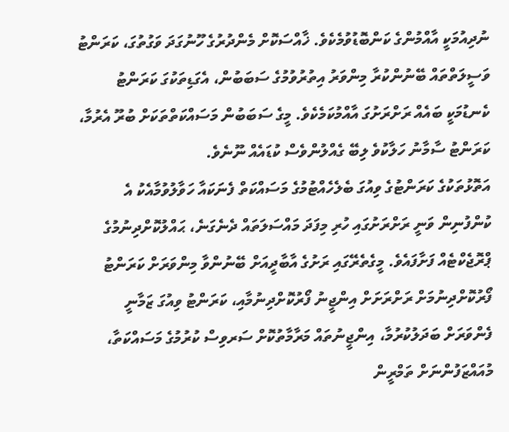ނުދިއުމަކީ އާއްމުންގެ ކަންބޮޑުވުމެކެވެ. ޚާއްސަކޮށް މެންދުރުގެ ހޫނުގަދަ ވަގުތުގަ، ކަރަންޓު ވަސީލަތްތައް ބޭނުންކުރާ މިންވަރު އިތުރުވުމުގެ ސަބަބުން، އެގަޑިތަކުގަ ކަރަންޓު ކެނޑުމަކީ ބައެއް ރަށްރަށުގަ އާއްމުކަމެކެވެ. މީގެ ސަބަބުން މަސައްކަތްތަކަށް ބުރޫ އެރުމާ، ކަރަންޓު ސާމާނު ހަލާކުވެ ލިބޭ ގެއްލުންވެސް ކުޑައެއް ނޫނެވެ.
އަތޮޅުތަކުގެ ކަރަންޓުގެ ވިއުގަ ބެލެހެއްޓުމުގެ މަސައްކަތް ފެނަކައާ ހަވާލުވުމާއެކު އެ ކުންފުނިން ވަނީ ރަށްރަށުގައި ހުރި މިފަދަ މައްސަލަތައް ދެނެގަނެ، ޙައްލުކޮށްދިނުމުގެ ޕްރޮޖެކްޓެއް ފަށާފައެވެ. މީގެތެރޭގައި ރަށުގެ އާބާދީއަށް ބޭނުންވާ މިންވަރަށް ކަރަންޓު ފޯރުކޮށްދިނުމަށް ރަށްރަށަށް އިންޖީނު ފޯރުކޮށްދިނުމާއި، ކަރަންޓު ވިއުގަ ޒަމާނީ ފެންވަރަށް ބަދަލުކުރުމާ، އިންޖީނުތައް މަރާމާތުކޮށް ސަރވިސް ކުރުމުގެ މަސައްކަތާ، މުއައްޒަފުންނަށް ތަމްރީން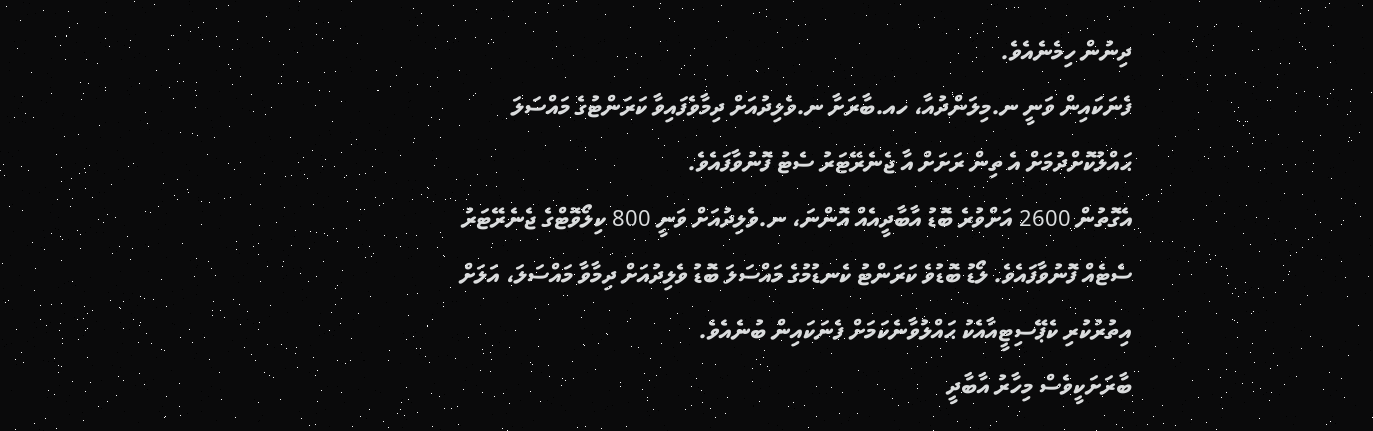ދިނުން ހިމެނެއެވެ.
ފެނަކައިން ވަނީ ނ.މިލަންދުއާ، ހއ.ބާރަށާ ނ.ވެލިދުއަށް ދިމާވެފައިވާ ކަރަންޓުގެ މައްސަލަ ޙައްލުކޮށްދުމަށް އެ ތިން ރަށަށް އާ ޖެނެރޭޓަރު ސެޓު ފޮނުވާފައެވެ.
އެގޮތުން 2600 އަށްވުރެ ބޮޑު އާބާދީއެއް އޮންނަ، ނ.ވެލިދުއަށް ވަނީ 800 ކިލޯވޮޓްގެ ޖެނެރޭޓަރު ސެޓެއް ފޮނުވާފައެވެ. ލޯޑު ބޮޑުވެ ކަރަންޓު ކެނޑުމުގެ މައްސަލަ ބޮޑު ވެލިދުއަށް ދިމާވާ މައްސަލަ، އަލަށް އިތުރުކުރި ކެޕޭސިޓީއާއެކު ޙައްލުވާނެކަމަށް ފެނަކައިން ބުނެއެވެ.
ބާރަށަކީވެސް މިހާރު އާބާދީ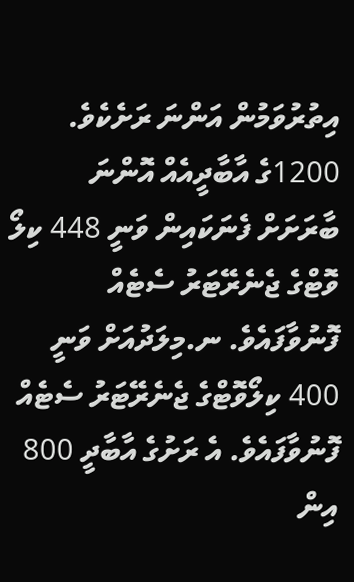އިތުރުވަމުން އަންނަ ރަށެކެވެ. 1200ގެ އާބާދީއެއް އޮންނަ ބާރަށަށް ފެނަކައިން ވަނީ 448 ކިލޯ ވޮޓްގެ ޖެނެރޭޓަރު ސެޓެއް ފޮނުވާފައެވެ. ނ.މިލަދުއަށް ވަނީ 400 ކިލޯވޮޓްގެ ޖެނެރޭޓަރު ސެޓެއް ފޮނުވާފައެވެ. އެ ރަށުގެ އާބާދީ 800 އިން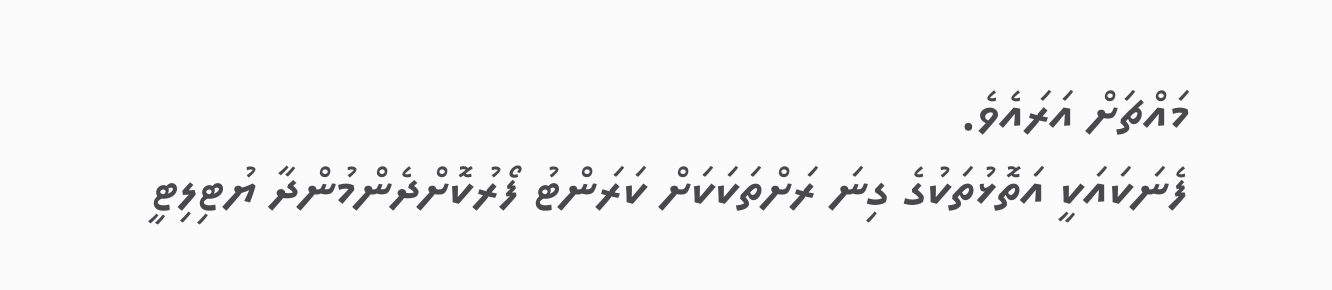މައްޗަށް އަރައެވެ.
ފެނަކައަކީ އަތޮޅުތަކުގެ ގިނަ ރަށްތަކަކަށް ކަރަންޓު ފޯރުކޮށްދެންމުންދާ ޔުޓިލިޓީ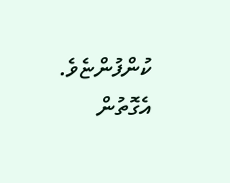ކުންފުންޏެވެ. އެގޮތުން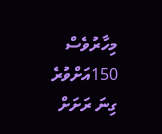މިހާރުވެސް 150އަށްވުރެ ގިނަ ރަށަށް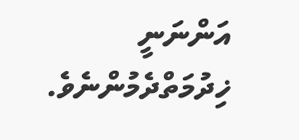އަންނަނީ ޚިދުމަތްދެމުންނެވެ.